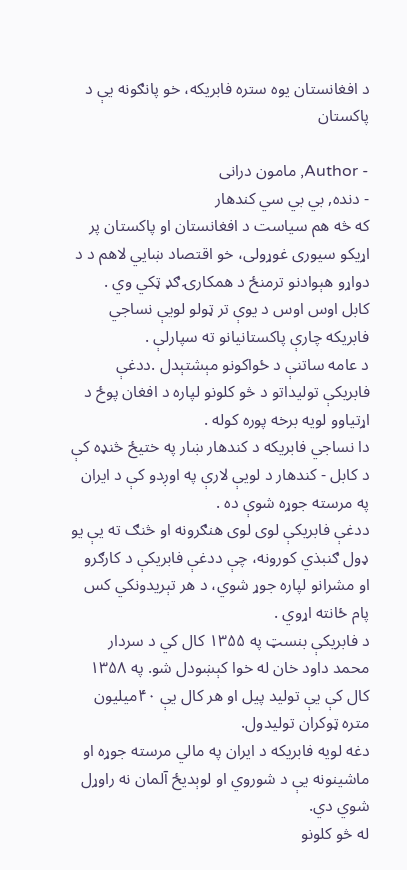د افغانستان یوه ستره فابریکه، خو پانګونه یې د پاکستان

- Author, مامون درانی
- دنده, بي بي سي کندهار
که څه هم سیاست د افغانستان او پاکستان پر اړیکو سیوری غوړولی، خو اقتصاد ښایي لاهم د د دواړو هېوادنو ترمنځ د همکارۍ ګډ ټکي وي .
کابل اوس اوس د یوې تر ټولو لویې نساجي فابریکه چارې پاکستانیانو ته سپارلې .
د عامه ساتنې د ځواکونو مېشتېدل .ددغې فابریکې تولیداتو د څو کلونو لپاره د افغان پوځ د اړتیاوو لویه برخه پوره کوله .
دا نساجي فابریکه د کندهار ښار په ختیځ څنډه کې د کابل - کندهار د لويې لارې په اوږدو کې د ایران په مرسته جوړه شوې ده .
ددغې فابریکې لوی لوی هنګرونه او څنګ ته یې یو ډول ګنبذي کورونه، چې ددغې فابریکې د کارګرو او مشرانو لپاره جوړ شوي، د هر تېریدونکي کس پام ځانته اړوي .
د فابریکې بنسټ په ۱۳۵۵ کال کي د سردار محمد داود خان له خوا کېښودل شو. په ۱۳۵۸ کال کې یې تولید پیل او هر کال یې ۴۰میلیون متره ټوکران تولیدول.
دغه لویه فابریکه د ایران په مالي مرسته جوړه او ماشینونه یې د شوروي او لوېديځ آلمان نه راوړل شوي دي.
له څو کلونو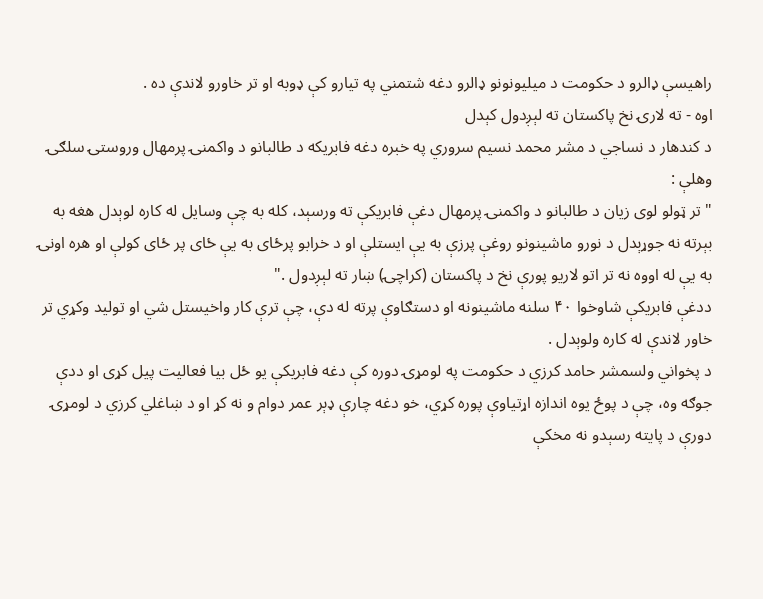راهیسې ډالرو د حکومت د میلیونونو ډالرو دغه شتمني په تیارو کې ډوبه او تر خاورو لاندې ده .
اوه - ته لارۍ نخ پاکستان ته لېږدول کېدل
د کندهار د نساجي د مشر محمد نسیم سروري په خبره دغه فابریکه د طالبانو د واکمنۍ پرمهال وروستۍ سلګۍ وهلې :
" تر ټولو لوی زیان د طالبانو د واکمنۍ پرمهال دغې فابریکې ته ورسېد، کله به چې وسایل له کاره لوېدل هغه به بېرته نه جوړېدل د نورو ماشینونو روغې پرزې به یې ایستلې او د خرابو پرځای به یې ځای پر ځای کولې او هره اونۍ به یې له اووه نه تر اتو لاریو پورې نخ د پاکستان (کراچۍ) ښار ته لېږدول ."
ددغې فابریکې شاوخوا ۴۰ سلنه ماشینونه او دستګاوې پرته له دې، چې ترې کار واخیستل شي او تولید وکړي تر خاور لاندې له کاره ولوېدل .
د پخواني ولسمشر حامد کرزي د حکومت په لومړۍ دوره کې دغه فابریکې یو ځل بیا فعالیت پیل کړی او ددې جوګه وه، چې د پوځ یوه اندازه اړتیاوې پوره کړي، خو دغه چارې ډېر عمر دوام و نه کړ او د ښاغلي کرزي د لومړۍ دورې د پایته رسېدو نه مخکې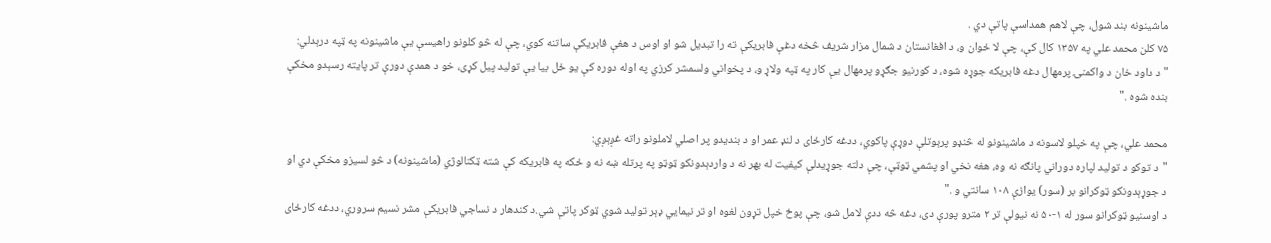ماشینونه بند شول، چې لاهم همداسې پاتې دي .
۷۵ کلن محمد علي په ۱۳۵۷ کال کې، چې لا ځوان و، د افغانستان د شمال مزار شریف څخه دغې فابریکې ته را تبدیل شو او اوس د هغې فابریکې ساتنه کوي، چې له څو کلونو راهیسې یې ماشینونه په ټپه درېدلي:
" د داود خان د واکمنۍ پرمهال دغه فابریکه جوړه شوه، د کورنیو جګړو پرمهال یې کار په ټپه ولاړ و، د پخواني ولسمشر کرزي په اوله دوره کې یو ځل بیا یې تولید پیل کړی، خو د همدې دورې تر پایته رسېدو مخکې بنده شوه ."

محمد علي، چې په خپلو لاسونه د ماشینونو له څنډو پرېوتلې دوړې پاکوي، ددغه کارځای د لنډ عمر او د بندیدو پر اصلي لاملونو راته غږېږي:
"د توکو د تولید لپاره دوراني پانګه نه وه، هغه نخي او پشمي ټوټې، چې دلته جوړیدلې کیفیت له بهر نه د واردېدونکو ټوټو په پرتله ښه نه و ځکه په فابریکه کې شته ټکنالوژي (ماشینونه) د څو لسیزو مخکې دي او د جوړېدونکو ټوکرانو بر (سور) یوازې ۱۰۸ سانتي و ."
د اوسنیو ټوکرانو سور له ۱-۵۰ نه نیولې تر ۲ مترو پورې دی، دغه څه ددې لامل شو، چې پوځ خپل تړون لغوه او تر نیمایي ډېر تولید شوي ټوکر پاتې شي.د کندهار د نساجي فابریکې مشر نسیم سروري، ددغه کارځای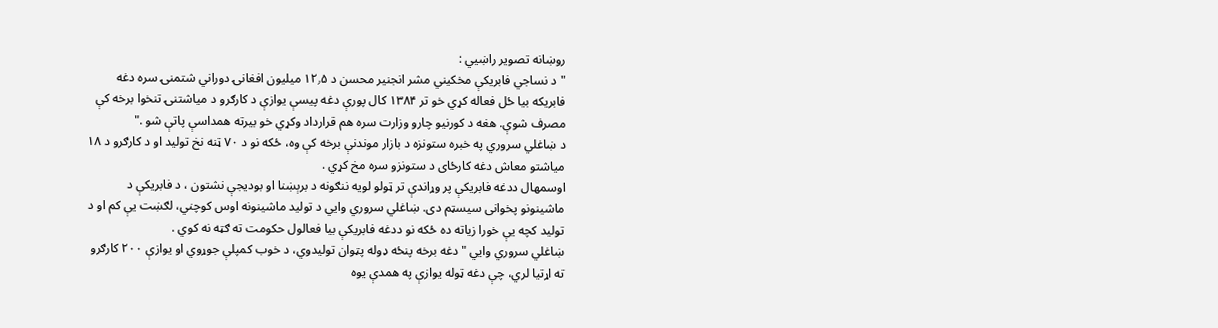روښانه تصویر راښيي :
"د نساجي فابریکې مخکیني مشر انجنیر محسن د ۱۲٫۵ میلیون افغانۍ دوراني شتمنۍ سره دغه فابریکه بیا ځل فعاله کړي خو تر ۱۳۸۴ کال پورې دغه پیسې یوازې د کارګرو د میاشتنۍ تنخوا برخه کې مصرف شوې. هغه د کورنیو چارو وزارت سره هم قرارداد وکړي خو بیرته همداسې پاتې شو ."
د ښاغلي سروري په خبره ستونزه د بازار موندنې برخه کې وه، ځکه نو د ۷۰ ټنه نخ تولید او د کارګرو د ۱۸ میاشتو معاش دغه کارځای د ستونزو سره مخ کړي .
اوسمهال ددغه فابریکې پر وړاندې تر ټولو لویه ننګونه د برېښنا او بودیجې نشتون ، د فابریکې د ماشینونو پخوانی سیسټم دی. ښاغلي سروري وایي د تولید ماشینونه اوس کوچني، لګښت یې کم او د تولید کچه یې خورا زیاته ده ځکه نو ددغه فابریکې بیا فعالول حکومت ته ګټه نه کوي .
ښاغلي سروري وایي "دغه برخه پنځه ډوله پټوان تولیدوي، د خوب کمپلې جوړوي او یوازې ۲۰۰ کارګرو ته اړتیا لري، چې دغه ټوله یوازې په همدې یوه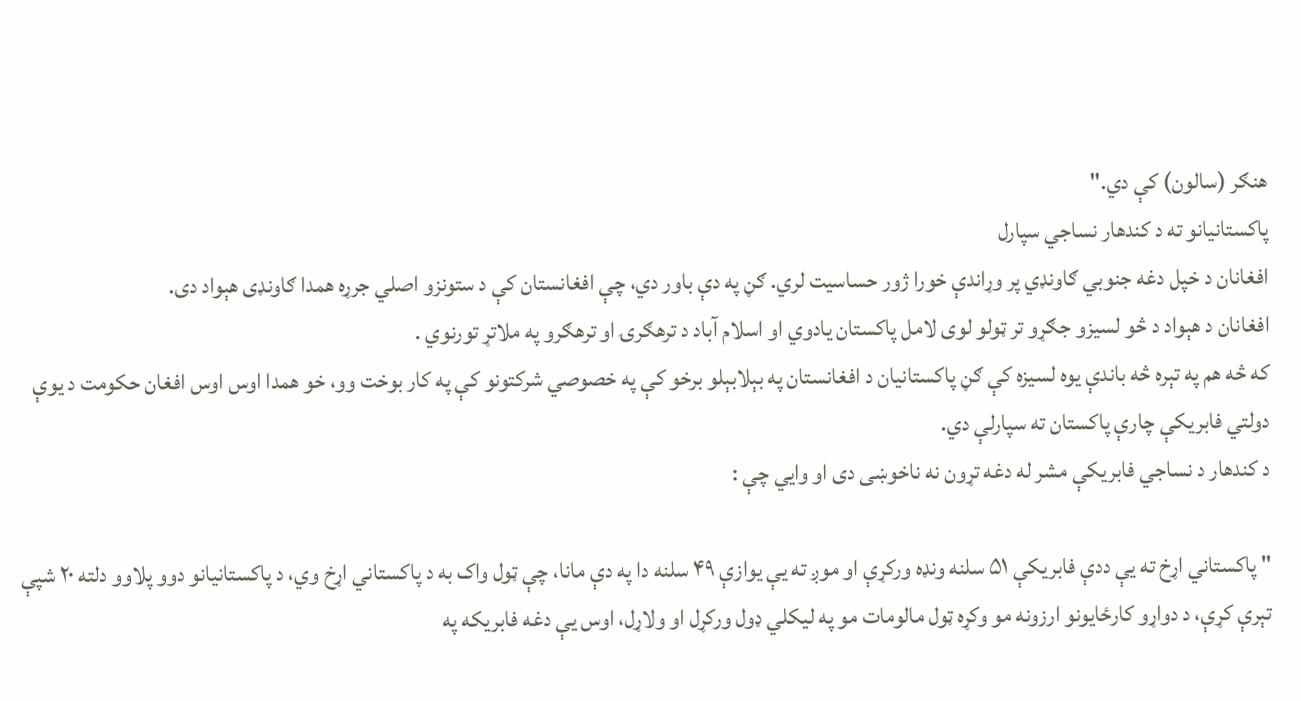هنګر (سالون) کې دي."
پاکستانیانو ته د کندهار نساجي سپارل
افغانان د خپل دغه جنوبي ګاونډي پر وړاندې خورا ژور حساسیت لري. ګڼ په دې باور دي، چې افغانستان کې د ستونزو اصلي جرړه همدا ګاونډی هېواد دی.
افغانان د هېواد د څو لسیزو جګړو تر ټولو لوی لامل پاکستان یادوي او اسلام آباد د ترهګرۍ او ترهګرو په ملاتړ تورنوي .
که څه هم په تېره څه باندې یوه لسیزه کې ګڼ پاکستانيان د افغانستان په بېلابېلو برخو کې په خصوصي شرکتونو کې په کار بوخت وو، خو همدا اوس اوس افغان حکومت د یوې دولتي فابریکې چارې پاکستان ته سپارلې دي.
د کندهار د نساجي فابریکې مشر له دغه تړون نه ناخوښی دی او وایي چې :

" پاکستاني اړخ ته یې ددې فابریکې ۵۱ سلنه ونډه ورکړې او موږ ته یې یوازې ۴۹ سلنه دا په دې مانا، چې ټول واک به د پاکستاني اړخ وي، د پاکستانیانو دوو پلاوو دلته ۲۰ شپې تېرې کړې، د دواړو کارځایونو ارزونه مو وکړه ټول مالومات مو په لیکلي ډول ورکړل او ولاړل، اوس یې دغه فابریکه په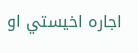اجاره اخیستي او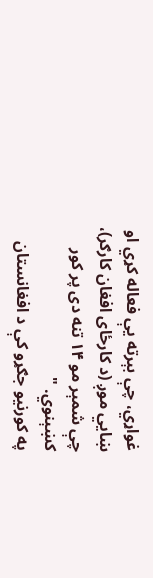غواړي، چې بېرته یې فعاله کړي او ښایي موږ (د کارځای افغان کارګر)، چې شمېر مو ۱۴ تنه دی پر کور کښېنوي. "
په کورنیو جګړو کې د افغانستان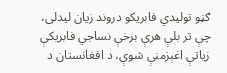ګڼو تولیدي فابریکو دروند زیان لیدلی، چې تر بلې هرې برخې نساجي فابریکې زیاتې اغېزمنې شوې، د افغانستان د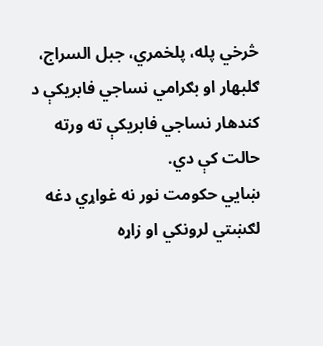څرخي پله، پلخمري، جبل السراج، ګلبهار او بګرامي نساجي فابريکې د کندهار نساجي فابریکې ته ورته حالت کې دي.
ښایي حکومت نور نه غواړي دغه لګښتي لرونکي او زاړه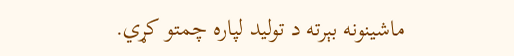ماشینونه بېرته د تولید لپاره چمتو کړي.